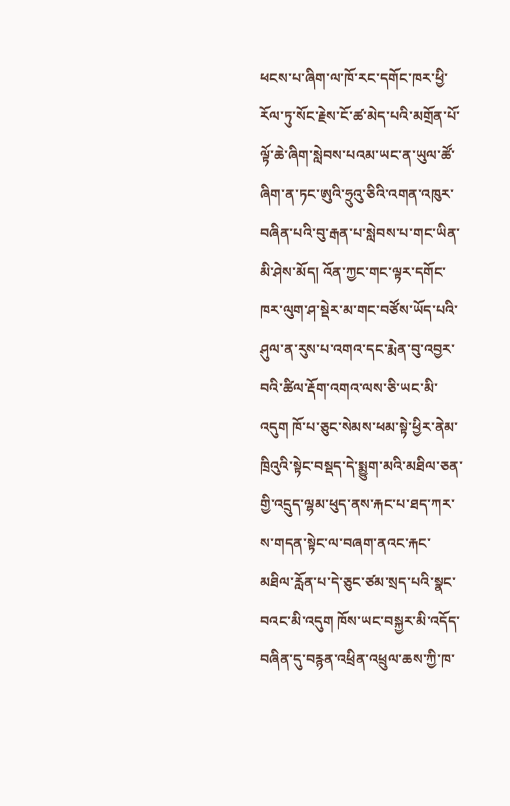ཕངས་པ་ཞིག་ལ་ཁོ་རང་དགོང་ཁར་ཕྱི་རོལ་ཏུ་སོང་རྗེས་ངོ་ཚ་མེད་པའི་མགྲོན་པོ་ལྟོ་ཆེ་ཞིག་སླེབས་པའམ་ཡང་ན་ཡུལ་ཚོ་ཞིག་ན་ཏང་ཨུའི་ཧྲུའུ་ཅིའི་འགན་འཁུར་བཞིན་པའི་བུ་རྒན་པ་སླེབས་པ་གང་ཡིན་མི་ཤེས་མོད། འོན་ཀྱང་གང་ལྟར་དགོང་ཁར་ལུག་ཤ་སྡེར་མ་གང་བཙོས་ཡོད་པའི་ཤུལ་ན་རུས་པ་འགའ་དང་རྨེན་བུ་འབྱར་བའི་ཚིལ་རྡོག་འགའ་ལས་ཅི་ཡང་མི་འདུག ཁོ་པ་ཅུང་སེམས་ཕམ་སྟེ་ཕྱིར་ནེམ་ཁྲིའུའི་སྟེང་བསྡད་དེ་སྨྱུག་མའི་མཐིལ་ཅན་གྱི་འདྲུད་ལྷམ་ཕུད་ནས་རྐང་པ་ཐད་ཀར་ས་གདན་སྟེང་ལ་བཞག་ནའང་རྐང་མཐིལ་རློན་པ་དེ་ཅུང་ཙམ་སྲད་པའི་སྣང་བའང་མི་འདུག ཁོས་ཡང་བསྐྱར་མི་འདོད་བཞིན་དུ་བརྙན་འཕྲིན་འཕྲུལ་ཆས་ཀྱི་ཁ་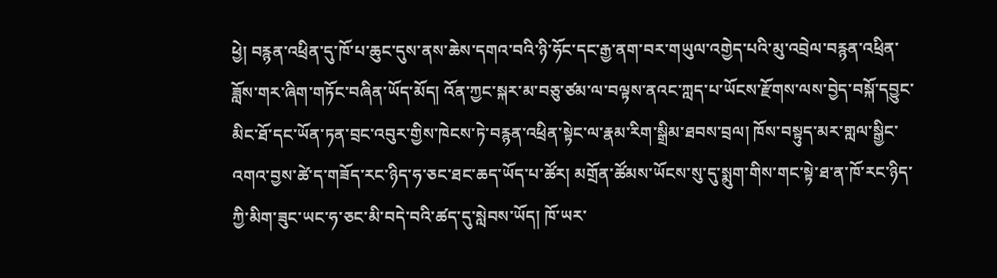ཕྱེ། བརྙན་འཕྲིན་དུ་ཁོ་པ་ཆུང་དུས་ནས་ཆེས་དགའ་བའི་ཉི་ཧོང་དང་རྒྱ་ནག་བར་གཡུལ་འགྱེད་པའི་མུ་འབྲེལ་བརྙན་འཕྲིན་ཟློས་གར་ཞིག་གཏོང་བཞིན་ཡོད་མོད། འོན་ཀྱང་སྐར་མ་བཅུ་ཙམ་ལ་བལྟས་ནའང་ཀླད་པ་ཡོངས་རྫོགས་ལས་བྱེད་བསྐོ་དབྱུང་མིང་ཐོ་དང་ཡོན་ཏན་བྲང་འབུར་གྱིས་ཁེངས་ཏེ་བརྙན་འཕྲིན་སྟེང་ལ་རྣམ་རིག་སྒྲིམ་ཐབས་བྲལ། ཁོས་བསྟུད་མར་གླལ་སྒྱིང་འགའ་བྱས་ཚེ་ད་གཟོད་རང་ཉིད་ཧ་ཅང་ཐང་ཆད་ཡོད་པ་ཚོར། མགྲོན་ཚོམས་ཡོངས་སུ་དུ་སྨུག་གིས་གང་སྟེ་ཐ་ན་ཁོ་རང་ཉིད་ཀྱི་མིག་ཟུང་ཡང་ཧ་ཅང་མི་བདེ་བའི་ཚད་དུ་སླེབས་ཡོད། ཁོ་ཡར་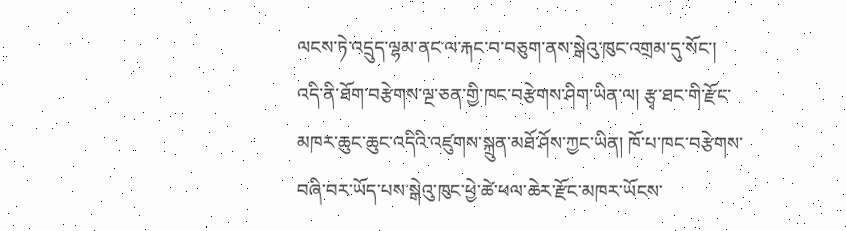ལངས་ཏེ་འདྲུད་ལྷམ་ནང་ལ་རྐང་བ་བཅུག་ནས་སྒེའུ་ཁུང་འགྲམ་དུ་སོང་། འདི་ནི་ཐོག་བརྩེགས་ལྔ་ཅན་གྱི་ཁང་བརྩེགས་ཤིག་ཡིན་ལ། རྩྭ་ཐང་གི་རྫོང་མཁར་ཆུང་ཆུང་འདིའི་འཛུགས་སྐྲུན་མཐོ་ཤོས་ཀྱང་ཡིན། ཁོ་པ་ཁང་བརྩེགས་བཞི་བར་ཡོད་པས་སྒེའུ་ཁུང་ཕྱེ་ཚེ་ཕལ་ཆེར་རྫོང་མཁར་ཡོངས་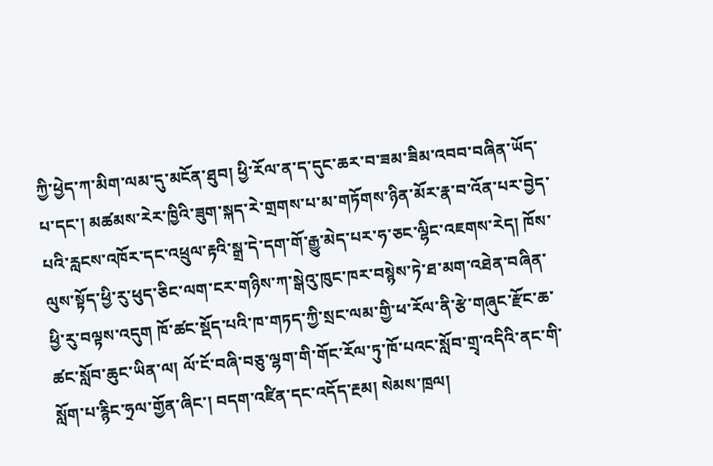ཀྱི་ཕྱེད་ཀ་མིག་ལམ་དུ་མངོན་ཐུབ། ཕྱི་རོལ་ན་ད་དུང་ཆར་བ་ཟམ་ཟིམ་འབབ་བཞིན་ཡོད་པ་དང་། མཚམས་རེར་ཁྱིའི་ཟུག་སྐད་རེ་གྲགས་པ་མ་གཏོགས་ཉིན་མོར་རྣ་བ་འོན་པར་བྱེད་པའི་རླངས་འཁོར་དང་འཕྲུལ་རྟའི་སྒྲ་དེ་དག་གོ་རྒྱུ་མེད་པར་ཧ་ཅང་ལྷིང་འཇགས་རེད། ཁོས་ལུས་སྟོད་ཕྱི་རུ་ཕུད་ཅིང་ལག་ངར་གཉིས་ཀ་སྒེའུ་ཁུང་ཁར་བསྙེས་ཏེ་ཐ་མག་འཐེན་བཞིན་ཕྱི་རུ་བལྟས་འདུག ཁོ་ཚང་སྡོད་པའི་ཁ་གཏད་ཀྱི་སྲང་ལམ་གྱི་ཕ་རོལ་ནི་རྩེ་གཞུང་རྫོང་ཆ་ཚང་སློབ་ཆུང་ཡིན་ལ། ལོ་ངོ་བཞི་བཅུ་ལྷག་གི་གོང་རོལ་ཏུ་ཁོ་པའང་སློབ་གྲྭ་འདིའི་ནང་གི་སློག་པ་རྙིང་ཧྲལ་གྱོན་ཞིང་། བདག་འཛིན་དང་འདོད་རྔམ། སེམས་ཁྲལ།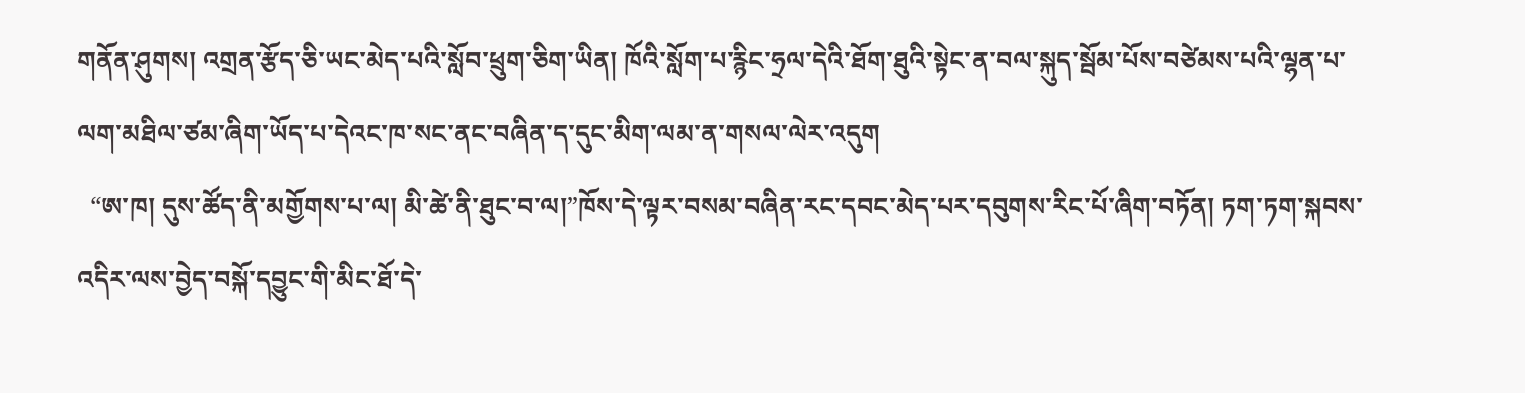གནོན་ཤུགས། འགྲན་རྩོད་ཅི་ཡང་མེད་པའི་སློབ་ཕྲུག་ཅིག་ཡིན། ཁོའི་སློག་པ་རྙིང་ཧྲལ་དེའི་ཐོག་ཐུའི་སྟེང་ན་བལ་སྐུད་སྦོམ་པོས་བཙེམས་པའི་ལྷན་པ་ལག་མཐིལ་ཙམ་ཞིག་ཡོད་པ་དེའང་ཁ་སང་ནང་བཞིན་ད་དུང་མིག་ལམ་ན་གསལ་ལེར་འདུག
  “ཨ་ཁ། དུས་ཚོད་ནི་མགྱོགས་པ་ལ། མི་ཚེ་ནི་ཐུང་བ་ལ།”ཁོས་དེ་ལྟར་བསམ་བཞིན་རང་དབང་མེད་པར་དབུགས་རིང་པོ་ཞིག་བཏོན། ཏག་ཏག་སྐབས་འདིར་ལས་བྱེད་བསྐོ་དབྱུང་གི་མིང་ཐོ་དེ་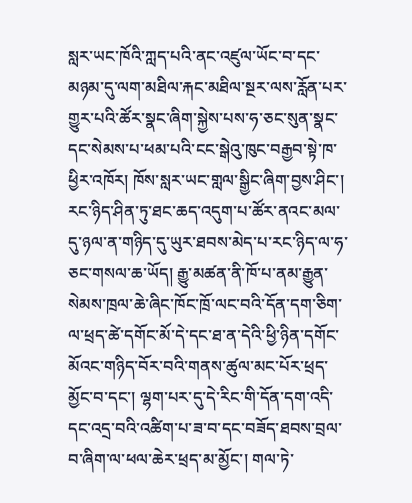སླར་ཡང་ཁོའི་ཀླད་པའི་ནང་འཛུལ་ཡོང་བ་དང་མཉམ་དུ་ལག་མཐིལ་རྐང་མཐིལ་སྔར་ལས་རློན་པར་གྱུར་པའི་ཚོར་སྣང་ཞིག་སྐྱེས་པས་ཧ་ཅང་སུན་སྣང་དང་སེམས་པ་ཕམ་པའི་ངང་སྒེའུ་ཁུང་བརྒྱབ་སྟེ་ཁ་ཕྱིར་འཁོར། ཁོས་སླར་ཡང་གླལ་སྒྱིང་ཞིག་བྱས་ཤིང་། རང་ཉིད་ཤིན་ཏུ་ཐང་ཆད་འདུག་པ་ཚོར་ནའང་མལ་དུ་ཉལ་ན་གཉིད་དུ་ཡུར་ཐབས་མེད་པ་རང་ཉིད་ལ་ཧ་ཅང་གསལ་ཆ་ཡོད། རྒྱུ་མཚན་ནི་ཁོ་པ་ནམ་རྒྱུན་སེམས་ཁྲལ་ཆེ་ཞིང་ཁོང་ཁྲོ་ལང་བའི་དོན་དག་ཅིག་ལ་ཕྲད་ཚེ་དགོང་མོ་དེ་དང་ཐ་ན་དེའི་ཕྱི་ཉིན་དགོང་མོའང་གཉིད་བོར་བའི་གནས་ཚུལ་མང་པོར་ཕྲད་མྱོང་བ་དང་། ལྷག་པར་དུ་དེ་རིང་གི་དོན་དག་འདི་དང་འདྲ་བའི་འཚིག་པ་ཟ་བ་དང་བཟོད་ཐབས་བྲལ་བ་ཞིག་ལ་ཕལ་ཆེར་ཕྲད་མ་མྱོང་། གལ་ཏེ་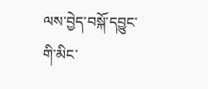ལས་བྱེད་བསྐོ་དབྱུང་གི་མིང་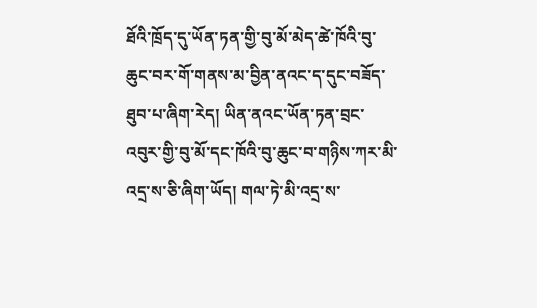ཐོའི་ཁྲོད་དུ་ཡོན་ཏན་གྱི་བུ་མོ་མེད་ཚེ་ཁོའི་བུ་ཆུང་བར་གོ་གནས་མ་བྱིན་ནའང་ད་དུང་བཟོད་ཐུབ་པ་ཞིག་རེད། ཡིན་ནའང་ཡོན་ཏན་བྲང་འབུར་གྱི་བུ་མོ་དང་ཁོའི་བུ་ཆུང་བ་གཉིས་ཀར་མི་འདྲ་ས་ཅི་ཞིག་ཡོད། གལ་ཏེ་མི་འདྲ་ས་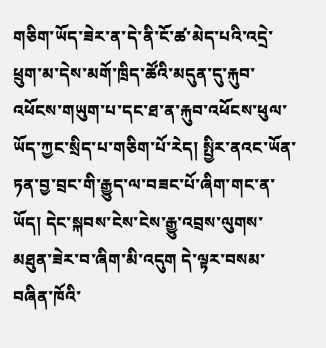གཅིག་ཡོད་ཟེར་ན་དེ་ནི་ངོ་ཚ་མེད་པའི་འདྲེ་ཕྲུག་མ་དེས་མགོ་ཁྲིད་ཚོའི་མདུན་དུ་རྐུབ་འཕོངས་གཡུག་པ་དང་ཐ་ན་རྐུབ་འཕོངས་ཕུལ་ཡོད་ཀྱང་སྲིད་པ་གཅིག་པོ་རེད། སྤྱིར་ནའང་ཡོན་ཏན་བྱ་བྲང་གི་རྒྱུད་ལ་བཟང་པོ་ཞིག་གང་ན་ཡོད། དེང་སྐབས་ངེས་ངེས་རྒྱུ་འབྲས་ལུགས་མཐུན་ཟེར་བ་ཞིག་མི་འདུག དེ་ལྟར་བསམ་བཞིན་ཁོའི་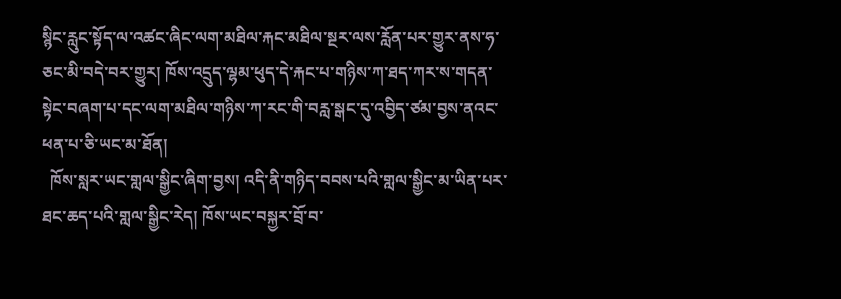སྙིང་རླུང་སྟོད་ལ་འཚང་ཞིང་ལག་མཐིལ་རྐང་མཐིལ་སྔར་ལས་རློན་པར་གྱུར་ནས་ཧ་ཅང་མི་བདེ་བར་གྱུར། ཁོས་འདྲུད་ལྷམ་ཕུད་དེ་རྐང་པ་གཉིས་ཀ་ཐད་ཀར་ས་གདན་སྟེང་བཞག་པ་དང་ལག་མཐིལ་གཉིས་ཀ་རང་གི་བརླ་སྒང་དུ་འབྱིད་ཙམ་བྱས་ནའང་ཕན་པ་ཅི་ཡང་མ་ཐོན།
  ཁོས་སླར་ཡང་གླལ་སྒྱིང་ཞིག་བྱས། འདི་ནི་གཉིད་བབས་པའི་གླལ་སྒྱིང་མ་ཡིན་པར་ཐང་ཆད་པའི་གླལ་སྒྱིང་རེད། ཁོས་ཡང་བསྐྱར་བྲོ་བ་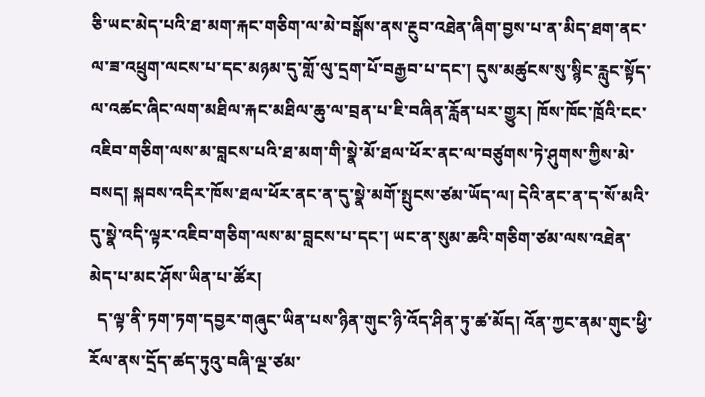ཅི་ཡང་མེད་པའི་ཐ་མག་རྐང་གཅིག་ལ་མེ་བསྒོས་ནས་རྔུབ་འཐེན་ཞིག་བྱས་པ་ན་མིད་ཐག་ནང་ལ་ཟ་འཕྲུག་ལངས་པ་དང་མཉམ་དུ་གློ་ལུ་དྲག་པོ་བརྒྱབ་པ་དང་། དུས་མཚུངས་སུ་སྙིང་རླུང་སྟོད་ལ་འཚང་ཞིང་ལག་མཐིལ་རྐང་མཐིལ་ཆུ་ལ་བྲན་པ་ཇི་བཞིན་རློན་པར་གྱུར། ཁོས་ཁོང་ཁྲོའི་ངང་འཇིབ་གཅིག་ལས་མ་བླངས་པའི་ཐ་མག་གི་སྣེ་མོ་ཐལ་ཕོར་ནང་ལ་བཙུགས་ཏེ་ཤུགས་ཀྱིས་མེ་བསད། སྐབས་འདིར་ཁོས་ཐལ་ཕོར་ནང་ན་དུ་སྣེ་མགོ་སྤུངས་ཙམ་ཡོད་ལ། དེའི་ནང་ན་ད་སོ་མའི་དུ་སྣེ་འདི་ལྟར་འཇིབ་གཅིག་ལས་མ་བླངས་པ་དང་། ཡང་ན་སུམ་ཆའི་གཅིག་ཙམ་ལས་འཐེན་མེད་པ་མང་ཤོས་ཡིན་པ་ཚོར།
  ད་ལྟ་ནི་ཏག་ཏག་དབྱར་གཞུང་ཡིན་པས་ཉིན་གུང་ཉི་འོད་ཤིན་ཏུ་ཚ་མོད། འོན་ཀྱང་ནམ་གུང་ཕྱི་རོལ་ནས་དྲོད་ཚད་ཏུའུ་བཞི་ལྔ་ཙམ་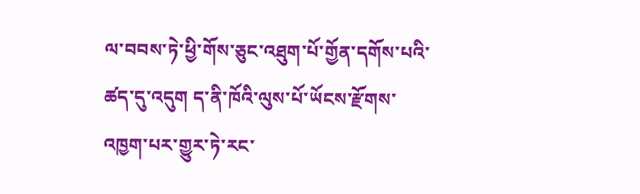ལ་བབས་ཏེ་ཕྱི་གོས་ཅུང་འཐུག་པོ་གྱོན་དགོས་པའི་ཚད་དུ་འདུག ད་ནི་ཁོའི་ལུས་པོ་ཡོངས་རྫོགས་འཁྱག་པར་གྱུར་ཏེ་རང་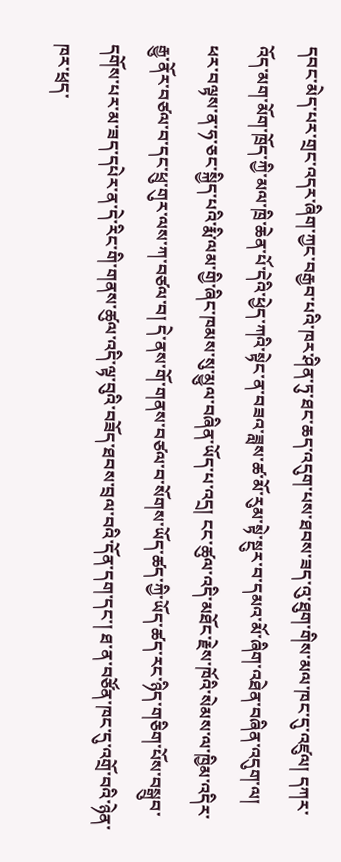དབང་མེད་པར་གྲང་འདར་ཞིག་ཀྱང་བརྒྱབ་པའི་ཁར་ཤིན་ཏུ་ཐང་ཆད་འདུག་པས་ཐབས་ཟད་འུ་ཐུག་གིས་མལ་ཁང་དུ་འཛུལ། དཀར་འོད་མག་མོག་ཁྲོད་ཀྱི་མལ་ཁྲི་ཆེན་པོ་དེའི་ཕྱེད་ཀའི་སྟེང་ན་བཟའ་ཟླས་ཚ་མོ་རུམ་སྟེ་སྔུར་བ་དམའ་མོ་ཞིག་འཐེན་བཞིན་འདུག་ལ། ཕར་བལྟས་ན་ཧ་ཅང་སྐྱིད་པའི་རྨི་ལམ་གྱི་ཞིང་ཁམས་སུ་མྱུལ་བཞིན་ཡོད་པ་འདྲ། ངང་ཚུལ་འདི་མཐོང་རྗེས་ཁོའི་སེམས་ལ་ཁྱིམ་འདིར་རྒྱུ་ནོར་བཙལ་བ་དང་ཕྲུ་གུར་ལས་ཀ་བཙལ་བ། དེ་ནས་གོ་གནས་བཙལ་བ་སོགས་ཡོད་ཚད་ཀྱི་ཡོད་ཚད་རང་ཉིད་གཅིག་པོས་བསྒྲུབ་དགོས་པར་མ་ཟད་དཔེར་ན་དེ་རིང་གི་གནས་ཚུལ་འདི་ལྟ་བུའི་བཟོད་ཐབས་བྲལ་བའི་དོན་དག་དང་། ཐ་ན་བཙོན་ཁང་དུ་འགྲོ་བའི་ཉེན་ཁར་ཕྲད་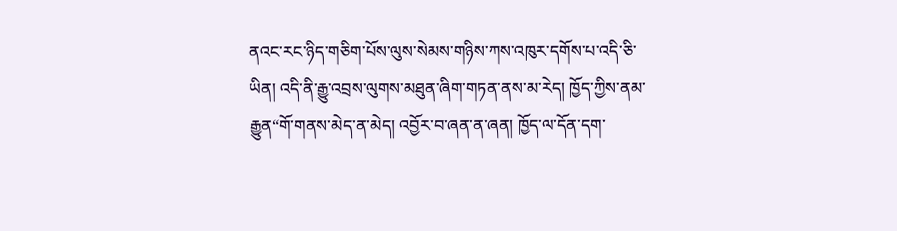ནའང་རང་ཉིད་གཅིག་པོས་ལུས་སེམས་གཉིས་ཀས་འཁུར་དགོས་པ་འདི་ཅི་ཡིན། འདི་ནི་རྒྱུ་འབྲས་ལུགས་མཐུན་ཞིག་གཏན་ནས་མ་རེད། ཁྱོད་ཀྱིས་ནམ་རྒྱུན“གོ་གནས་མེད་ན་མེད། འབྱོར་བ་ཞན་ན་ཞན། ཁྱོད་ལ་དོན་དག་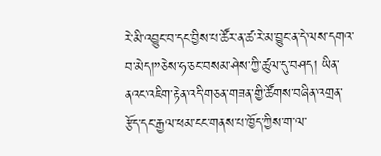རེ་མི་འབྱུང་བ་དང་བྱིས་པ་ཚོར་ན་ཚ་རེ་མ་བྱུང་ན་དེ་ལས་དགའ་བ་མེད།”ཅེས་ཧ་ཅང་བསམ་ཤེས་ཀྱི་ཚུལ་དུ་བཤད། ཡིན་ནའང་འཇིག་རྟེན་འདི་གཅན་གཟན་གྱི་ཚོགས་བཞིན་འགྲན་རྩོད་དང་རྒྱལ་ཕམ་ངང་གནས་པ་ཁྱོད་ཀྱིས་ག་ལ་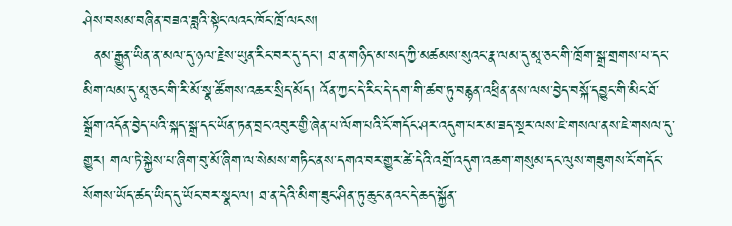ཤེས་བསམ་བཞིན་བཟའ་ཟླའི་སྟེང་ལའང་ཁོང་ཁྲོ་ལངས།
  ནམ་རྒྱུན་ཡིན་ན་མལ་དུ་ཉལ་རྗེས་ཡུན་རིང་བར་དུ་དང་། ཐ་ན་གཉིད་མ་སད་ཀྱི་མཚམས་སུའང་རྣ་ལམ་དུ་མཱ་ཅང་གི་ཁྲོག་སྒྲ་གྲགས་པ་དང་མིག་ལམ་དུ་མཱ་ཅང་གི་རི་མོ་སྣ་ཚོགས་འཆར་སྲིད་མོད། འོན་ཀྱང་དེ་རིང་དེ་དག་གི་ཚབ་ཏུ་བརྙན་འཕྲིན་ནས་ལས་བྱེད་བསྐོ་དབྱུང་གི་མིང་ཐོ་སྒྲོག་འདོན་བྱེད་པའི་སྐད་སྒྲ་དང་ཡོན་ཏན་བྲང་འབུར་གྱི་ཞེན་པ་ལོག་པའི་ངོ་གདོང་ཤར་འདུག་པར་མ་ཟད་སྔར་ལས་ཇེ་གསལ་ནས་ཇེ་གསལ་དུ་གྱུར། གལ་ཏེ་སྐྱེས་པ་ཞིག་བུ་མོ་ཞིག་ལ་སེམས་གཏིང་ནས་དགའ་བར་གྱུར་ཚེ་དེའི་འགྲོ་འདུག་འཆག་གསུམ་དང་ལུས་གཟུགས་ངོ་གདོང་སོགས་ཡོད་ཚད་ཡིད་དུ་ཡོང་བར་སྣང་ལ། ཐ་ན་དེའི་མིག་ཟུང་ཤིན་ཏུ་ཆུང་ནའང་དེ་ཆད་སྐྱོན་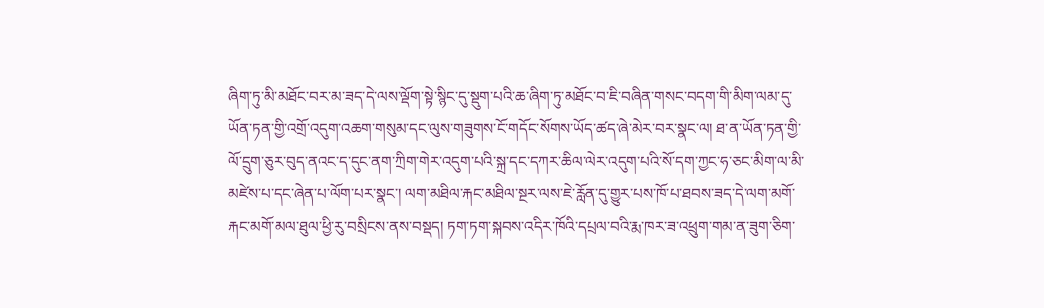ཞིག་ཏུ་མི་མཐོང་བར་མ་ཟད་དེ་ལས་ལྡོག་སྟེ་སྙིང་དུ་སྡུག་པའི་ཆ་ཞིག་ཏུ་མཐོང་བ་ཇི་བཞིན་གསང་བདག་གི་མིག་ལམ་དུ་ཡོན་ཏན་གྱི་འགྲོ་འདུག་འཆག་གསུམ་དང་ལུས་གཟུགས་ངོ་གདོང་སོགས་ཡོད་ཚད་ཞེ་མེར་བར་སྣང་ལ། ཐ་ན་ཡོན་ཏན་གྱི་ལོ་དྲུག་ཅུར་བུད་ནའང་ད་དུང་ནག་ཀྲིག་གེར་འདུག་པའི་སྐྲ་དང་དཀར་ཆིལ་ལེར་འདུག་པའི་སོ་དག་ཀྱང་ཧ་ཅང་མིག་ལ་མི་མཛེས་པ་དང་ཞེན་པ་ལོག་པར་སྣང་། ལག་མཐིལ་རྐང་མཐིལ་སྔར་ལས་ཇེ་རློན་དུ་གྱུར་པས་ཁོ་པ་ཐབས་ཟད་དེ་ལག་མགོ་རྐང་མགོ་མལ་ཐུལ་ཕྱི་རུ་བསྲིངས་ནས་བསྡད། ཏག་ཏག་སྐབས་འདིར་ཁོའི་དཔྲལ་བའི་རྨ་ཁར་ཟ་འཕྲུག་གམ་ན་ཟུག་ཅིག་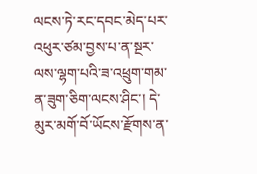ལངས་ཏེ་རང་དབང་མེད་པར་འཕུར་ཙམ་བྱས་པ་ན་སྔར་ལས་ལྷག་པའི་ཟ་འཕྲུག་གམ་ན་ཟུག་ཅིག་ལངས་ཤིང་། དེ་མུར་མགོ་བོ་ཡོངས་རྫོགས་ན་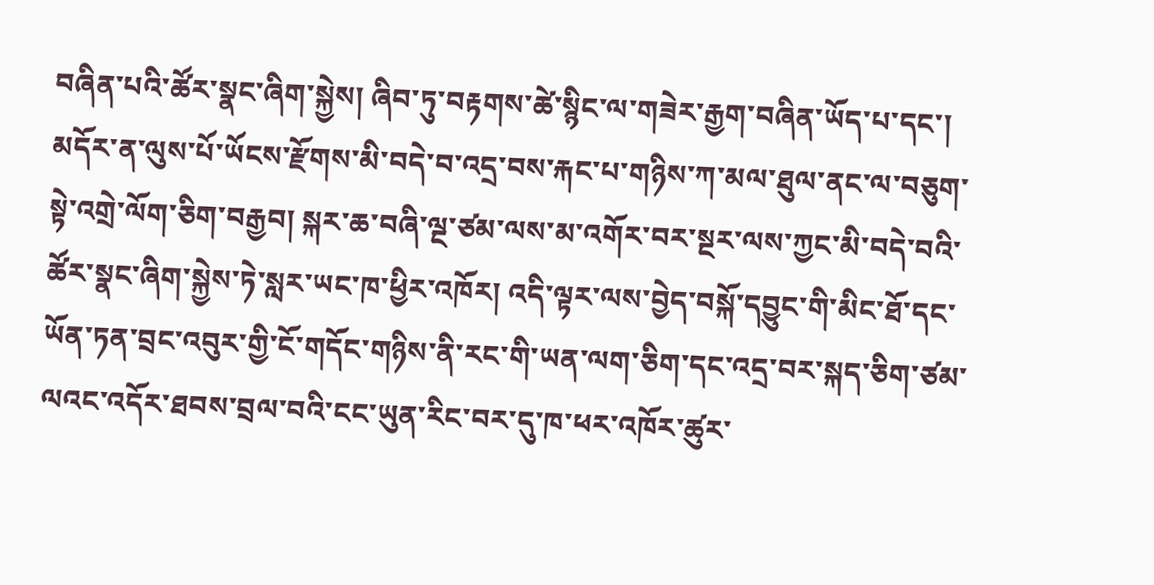བཞིན་པའི་ཚོར་སྣང་ཞིག་སྐྱེས། ཞིབ་ཏུ་བརྟགས་ཚེ་སྙིང་ལ་གཟེར་རྒྱག་བཞིན་ཡོད་པ་དང་། མདོར་ན་ལུས་པོ་ཡོངས་རྫོགས་མི་བདེ་བ་འདྲ་བས་རྐང་པ་གཉིས་ཀ་མལ་ཐུལ་ནང་ལ་བཅུག་སྟེ་འགྲེ་ལོག་ཅིག་བརྒྱབ། སྐར་ཆ་བཞི་ལྔ་ཙམ་ལས་མ་འགོར་བར་སྔར་ལས་ཀྱང་མི་བདེ་བའི་ཚོར་སྣང་ཞིག་སྐྱེས་ཏེ་སླར་ཡང་ཁ་ཕྱིར་འཁོར། འདི་ལྟར་ལས་བྱེད་བསྐོ་དབྱུང་གི་མིང་ཐོ་དང་ཡོན་ཏན་བྲང་འབུར་གྱི་ངོ་གདོང་གཉིས་ནི་རང་གི་ཡན་ལག་ཅིག་དང་འདྲ་བར་སྐད་ཅིག་ཙམ་ལའང་འདོར་ཐབས་བྲལ་བའི་ངང་ཡུན་རིང་བར་དུ་ཁ་ཕར་འཁོར་ཚུར་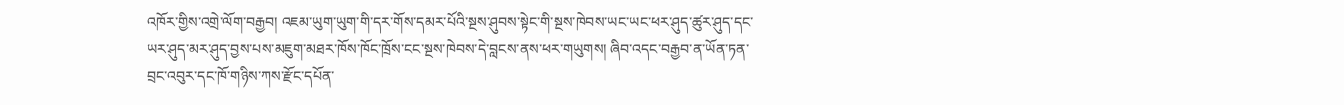འཁོར་གྱིས་འགྲེ་ལོག་བརྒྱབ། འཇམ་ཡུག་ཡུག་གི་དར་གོས་དམར་པོའི་སྔས་ཤུབས་སྟེང་གི་སྔས་ཁེབས་ཡང་ཡང་ཕར་ཤུད་ཚུར་ཤུད་དང་ཡར་ཤུད་མར་ཤུད་བྱས་པས་མཇུག་མཐར་ཁོས་ཁོང་ཁྲོས་ངང་སྔས་ཁེབས་དེ་བླངས་ནས་ཕར་གཡུགས། ཞིབ་འདང་བརྒྱབ་ན་ཡོན་ཏན་བྲང་འབུར་དང་ཁོ་གཉིས་ཀས་རྫོང་དཔོན་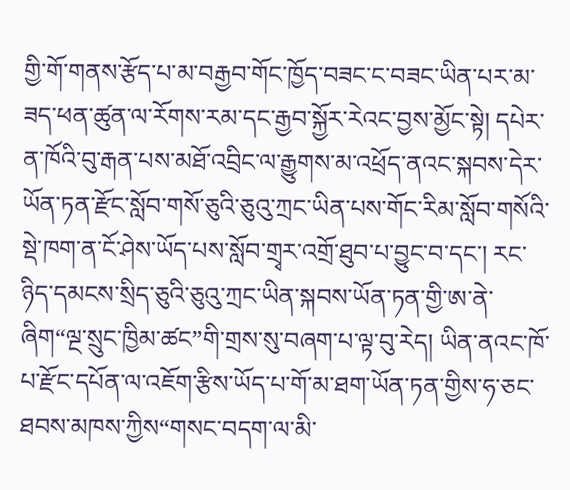གྱི་གོ་གནས་རྩོད་པ་མ་བརྒྱབ་གོང་ཁྱོད་བཟང་ང་བཟང་ཡིན་པར་མ་ཟད་ཕན་ཚུན་ལ་རོགས་རམ་དང་རྒྱབ་སྐྱོར་རེའང་བྱས་མྱོང་སྟེ། དཔེར་ན་ཁོའི་བུ་རྒན་པས་མཐོ་འབྲིང་ལ་རྒྱུགས་མ་འཕྲོད་ནའང་སྐབས་དེར་ཡོན་ཏན་རྫོང་སློབ་གསོ་ཅུའི་ཅུའུ་ཀྲང་ཡིན་པས་གོང་རིམ་སློབ་གསོའི་སྡེ་ཁག་ན་ངོ་ཤེས་ཡོད་པས་སློབ་གྲྭར་འགྲོ་ཐུབ་པ་བྱུང་བ་དང་། རང་ཉིད་དམངས་སྲིད་ཅུའི་ཅུའུ་ཀྲང་ཡིན་སྐབས་ཡོན་ཏན་གྱི་ཨ་ནེ་ཞིག“ལྔ་སྲུང་ཁྱིམ་ཚང”གི་གྲས་སུ་བཞག་པ་ལྟ་བུ་རེད། ཡིན་ནའང་ཁོ་པ་རྫོང་དཔོན་ལ་འཇོག་རྩིས་ཡོད་པ་གོ་མ་ཐག་ཡོན་ཏན་གྱིས་ཧ་ཅང་ཐབས་མཁས་ཀྱིས“གསང་བདག་ལ་མི་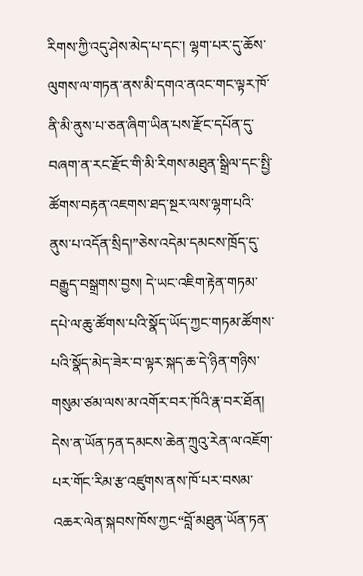རིགས་ཀྱི་འདུ་ཤེས་མེད་པ་དང་། ལྷག་པར་དུ་ཆོས་ལུགས་ལ་གཏན་ནས་མི་དགའ་ནའང་གང་ལྟར་ཁོ་ནི་མི་ནུས་པ་ཅན་ཞིག་ཡིན་པས་རྫོང་དཔོན་དུ་བཞག་ན་རང་རྫོང་གི་མི་རིགས་མཐུན་སྒྲིལ་དང་སྤྱི་ཚོགས་བརྟན་འཇགས་ཐད་སྔར་ལས་ལྷག་པའི་ནུས་པ་འདོན་སྲིད།”ཅེས་འདེམ་དམངས་ཁྲོད་དུ་བརྒྱུད་བསྒྲགས་བྱས། དེ་ཡང་འཇིག་རྟེན་གཏམ་དཔེ་ལ་ཆུ་ཚོགས་པའི་སྣོད་ཡོད་ཀྱང་གཏམ་ཚོགས་པའི་སྣོད་མེད་ཟེར་བ་ལྟར་སྐད་ཆ་དེ་ཉིན་གཉིས་གསུམ་ཙམ་ལས་མ་འགོར་བར་ཁོའི་རྣ་བར་ཐོན། དེས་ན་ཡོན་ཏན་དམངས་ཆེན་ཀྲུའུ་རེན་ལ་འཇོག་པར་གོང་རིམ་རྩ་འཛུགས་ནས་ཁོ་པར་བསམ་འཆར་ལེན་སྐབས་ཁོས་ཀྱང“བློ་མཐུན་ཡོན་ཏན་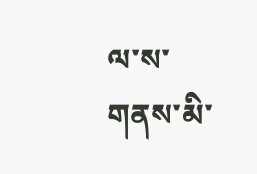ལ་ས་གནས་མི་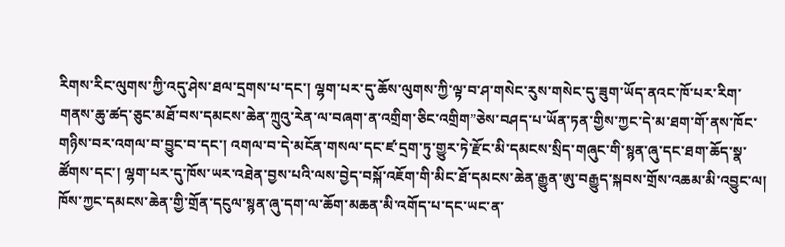རིགས་རིང་ལུགས་ཀྱི་འདུ་ཤེས་ཐལ་དྲགས་པ་དང་། ལྷག་པར་དུ་ཆོས་ལུགས་ཀྱི་ལྟ་བ་ཤ་གསེང་རུས་གསེང་དུ་ཟུག་ཡོད་ནའང་ཁོ་པར་རིག་གནས་ཆུ་ཚད་ཅུང་མཐོ་བས་དམངས་ཆེན་ཀྲུའུ་རེན་ལ་བཞག་ན་འགྲིག་ཅིང་འགྲིག”ཅེས་བཤད་པ་ཡོན་ཏན་གྱིས་ཀྱང་དེ་མ་ཐག་གོ་ནས་ཁོང་གཉིས་བར་འགལ་བ་བྱུང་བ་དང་། འགལ་བ་དེ་མངོན་གསལ་དང་ཛ་དྲག་ཏུ་གྱུར་ཏེ་རྫོང་མི་དམངས་སྲིད་གཞུང་གི་སྙན་ཞུ་དང་ཐག་ཆོད་སྣ་ཚོགས་དང་། ལྷག་པར་དུ་ཁོས་ཡར་འཐེན་བྱས་པའི་ལས་བྱེད་བསྐོ་འཇོག་གི་མིང་ཐོ་དམངས་ཆེན་རྒྱུན་ཨུ་བརྒྱུད་སྐབས་གྲོས་འཆམ་མི་འབྱུང་ལ། ཁོས་ཀྱང་དམངས་ཆེན་གྱི་གྲོན་དངུལ་སྙན་ཞུ་དག་ལ་ཆོག་མཆན་མི་འགོད་པ་དང་ཡང་ན་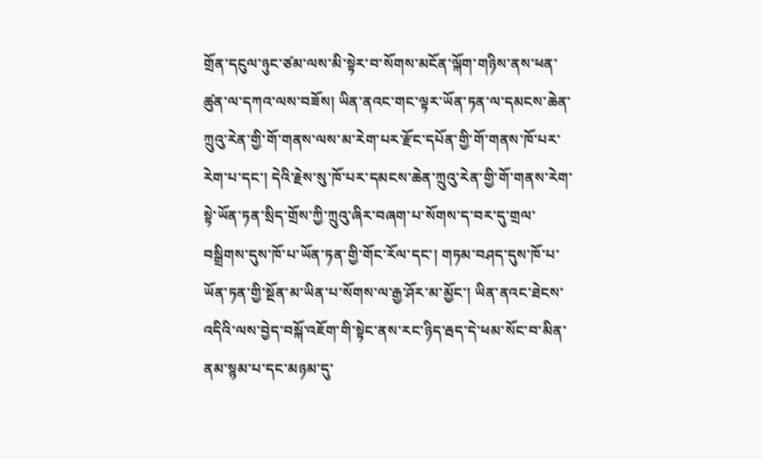གྲོན་དངུལ་ཉུང་ཙམ་ལས་མི་སྟེར་བ་སོགས་མངོན་ལྐོག་གཉིས་ནས་ཕན་ཚུན་ལ་དཀའ་ལས་བཟོས། ཡིན་ནའང་གང་ལྟར་ཡོན་ཏན་ལ་དམངས་ཆེན་ཀྲུའུ་རེན་གྱི་གོ་གནས་ལས་མ་རེག་པར་རྫོང་དཔོན་གྱི་གོ་གནས་ཁོ་པར་རེག་པ་དང་། དེའི་རྗེས་སུ་ཁོ་པར་དམངས་ཆེན་ཀྲུའུ་རེན་གྱི་གོ་གནས་རེག་སྟེ་ཡོན་ཏན་སྲིད་གྲོས་ཀྱི་ཀྲུའུ་ཞིར་བཞག་པ་སོགས་ད་བར་དུ་གྲལ་བསྒྲིགས་དུས་ཁོ་པ་ཡོན་ཏན་གྱི་གོང་རོལ་དང་། གཏམ་བཤད་དུས་ཁོ་པ་ཡོན་ཏན་གྱི་སྔོན་མ་ཡིན་པ་སོགས་ལ་རྒྱ་ཤོར་མ་མྱོང་། ཡིན་ནའང་ཐེངས་འདིའི་ལས་བྱེད་བསྐོ་འཇོག་གི་སྟེང་ནས་རང་ཉིད་རྦད་དེ་ཕམ་སོང་བ་མིན་ནམ་སྙམ་པ་དང་མཉམ་དུ་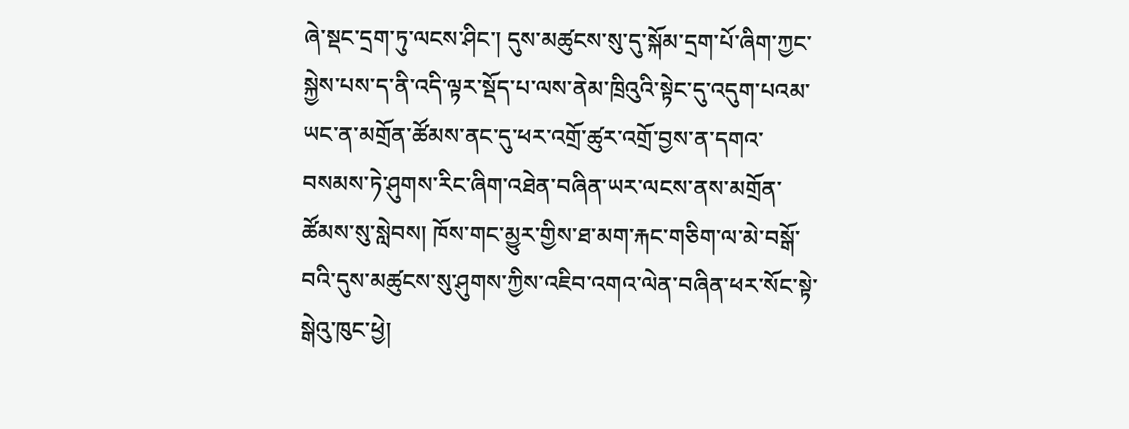ཞེ་སྡང་དྲག་ཏུ་ལངས་ཤིང་། དུས་མཚུངས་སུ་དུ་སྐོམ་དྲག་པོ་ཞིག་ཀྱང་སྐྱེས་པས་ད་ནི་འདི་ལྟར་སྡོད་པ་ལས་ནེམ་ཁྲིའུའི་སྟེང་དུ་འདུག་པའམ་ཡང་ན་མགྲོན་ཚོམས་ནང་དུ་ཕར་འགྲོ་ཚུར་འགྲོ་བྱས་ན་དགའ་བསམས་ཏེ་ཤུགས་རིང་ཞིག་འཐེན་བཞིན་ཡར་ལངས་ནས་མགྲོན་ཚོམས་སུ་སླེབས། ཁོས་གང་མྱུར་གྱིས་ཐ་མག་རྐང་གཅིག་ལ་མེ་བསྒོ་བའི་དུས་མཚུངས་སུ་ཤུགས་ཀྱིས་འཇིབ་འགའ་ལེན་བཞིན་ཕར་སོང་སྟེ་སྒེའུ་ཁུང་ཕྱེ།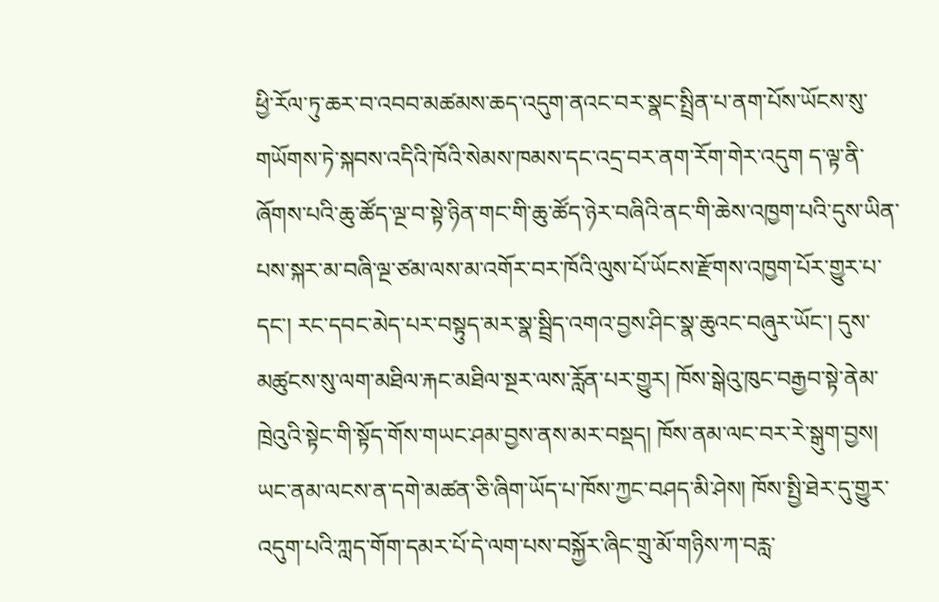ཕྱི་རོལ་ཏུ་ཆར་བ་འབབ་མཚམས་ཆད་འདུག་ནའང་བར་སྣང་སྤྲིན་པ་ནག་པོས་ཡོངས་སུ་གཡོགས་ཏེ་སྐབས་འདིའི་ཁོའི་སེམས་ཁམས་དང་འདྲ་བར་ནག་རོག་གེར་འདུག ད་ལྟ་ནི་ཞོགས་པའི་ཆུ་ཚོད་ལྔ་བ་སྟེ་ཉིན་གང་གི་ཆུ་ཚོད་ཉེར་བཞིའི་ནང་གི་ཆེས་འཁྱག་པའི་དུས་ཡིན་པས་སྐར་མ་བཞི་ལྔ་ཙམ་ལས་མ་འགོར་བར་ཁོའི་ལུས་པོ་ཡོངས་རྫོགས་འཁྱག་པོར་གྱུར་པ་དང་། རང་དབང་མེད་པར་བསྟུད་མར་སྣ་སྦྲིད་འགའ་བྱས་ཤིང་སྣ་ཆུའང་བཞུར་ཡོང་། དུས་མཚུངས་སུ་ལག་མཐིལ་རྐང་མཐིལ་སྔར་ལས་རློན་པར་གྱུར། ཁོས་སྒེའུ་ཁུང་བརྒྱབ་སྟེ་ནེམ་ཁྲེའུའི་སྟེང་གི་སྟོད་གོས་གཡང་ཤམ་བྱས་ནས་མར་བསྡད། ཁོས་ནམ་ལང་བར་རེ་སྒུག་བྱས། ཡང་ནམ་ལངས་ན་དགེ་མཚན་ཅི་ཞིག་ཡོད་པ་ཁོས་ཀྱང་བཤད་མི་ཤེས། ཁོས་སྤྱི་ཐེར་དུ་གྱུར་འདུག་པའི་ཀླད་གོག་དམར་པོ་དེ་ལག་པས་བསྐྱོར་ཞིང་གྲུ་མོ་གཉིས་ཀ་བརླ་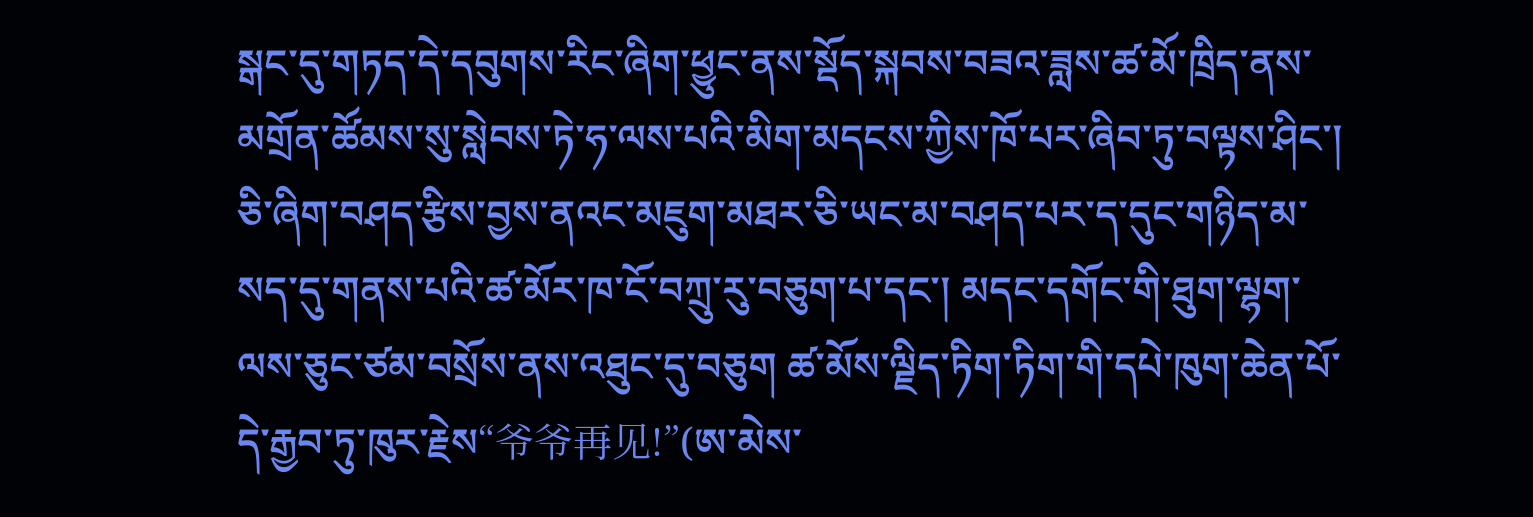སྒང་དུ་གཏད་དེ་དབུགས་རིང་ཞིག་ཕྱུང་ནས་སྡོད་སྐབས་བཟའ་ཟླས་ཚ་མོ་ཁྲིད་ནས་མགྲོན་ཚོམས་སུ་སླེབས་ཏེ་ཧ་ལས་པའི་མིག་མདངས་ཀྱིས་ཁོ་པར་ཞིབ་ཏུ་བལྟས་ཤིང་། ཅི་ཞིག་བཤད་རྩིས་བྱས་ནའང་མཇུག་མཐར་ཅི་ཡང་མ་བཤད་པར་ད་དུང་གཉིད་མ་སད་དུ་གནས་པའི་ཚ་མོར་ཁ་ངོ་བཀྲུ་རུ་བཅུག་པ་དང་། མདང་དགོང་གི་ཐུག་ལྷག་ལས་ཅུང་ཙམ་བསྲོས་ནས་འཐུང་དུ་བཅུག ཚ་མོས་ལྗིད་ཏིག་ཏིག་གི་དཔེ་ཁུག་ཆེན་པོ་དེ་རྒྱབ་ཏུ་ཁུར་རྗེས“爷爷再见!”(ཨ་མེས་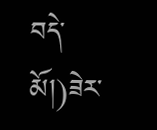བདེ་མོ།)ཟེར་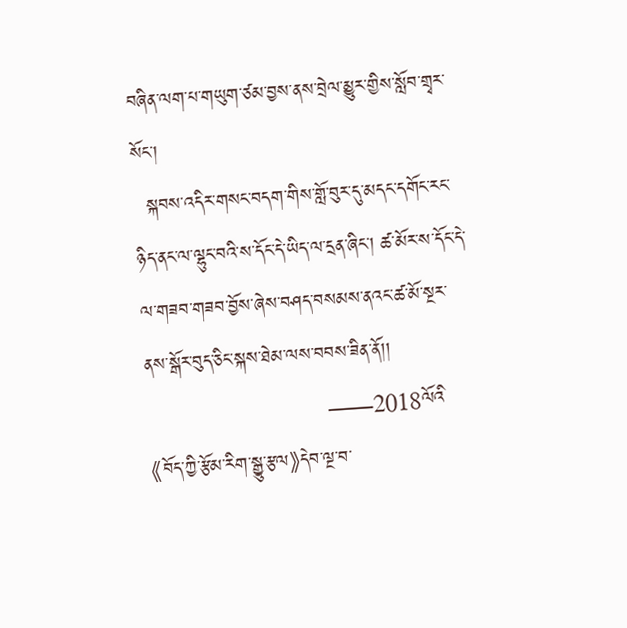བཞིན་ལག་པ་གཡུག་ཙམ་བྱས་ནས་བྲེལ་མྱུར་གྱིས་སློབ་གྲྭར་སོང་།
  སྐབས་འདིར་གསང་བདག་གིས་གློ་བུར་དུ་མདང་དགོང་རང་ཉིད་ནང་ལ་ལྷུང་བའི་ས་དོང་དེ་ཡིད་ལ་དྲན་ཞིང་། ཚ་མོར་ས་དོང་དེ་ལ་གཟབ་གཟབ་བྱོས་ཞེས་བཤད་བསམས་ནའང་ཚ་མོ་སྔར་ནས་སྒོར་བུད་ཅིང་སྐས་ཐེམ་ལས་བབས་ཟིན་ནོ།།
                            ——2018ལོའི《བོད་ཀྱི་རྩོམ་རིག་སྒྱུ་རྩལ》དེབ་ལྔ་བ་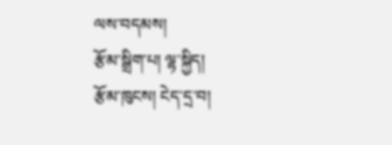ལས་བདམས།
རྩོམ་སྒྲིག་པ། ལྷ་སྐྱིད།
རྩོམ་ཁུངས། ངེད་དྲ་བ།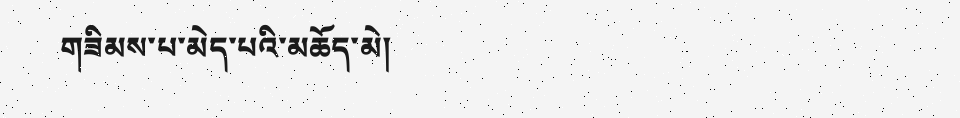གཟིམས་པ་མེད་པའི་མཆོད་མེ།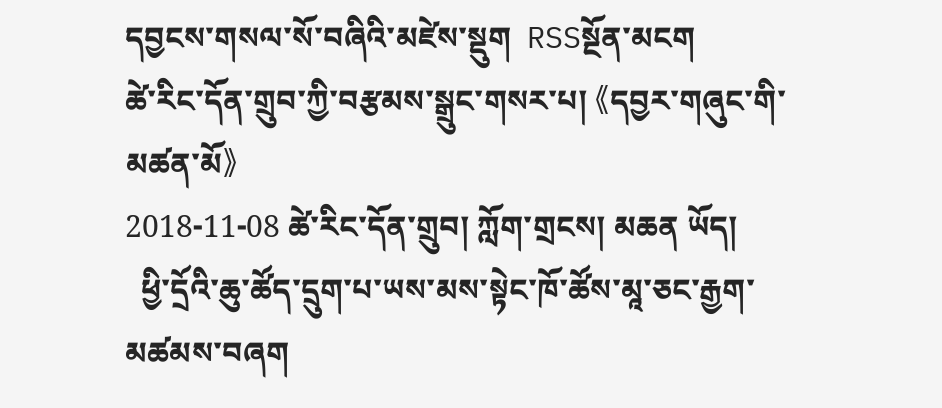དབྱངས་གསལ་སོ་བཞིའི་མཛེས་སྡུག  RSSསྔོན་མངག
ཚེ་རིང་དོན་གྲུབ་ཀྱི་བརྩམས་སྒྲུང་གསར་པ། 《དབྱར་གཞུང་གི་མཚན་མོ》
2018-11-08 ཚེ་རིང་དོན་གྲུབ། ཀློག་གྲངས། མཆན ཡོད།
  ཕྱི་དྲོའི་ཆུ་ཚོད་དྲུག་པ་ཡས་མས་སྟེང་ཁོ་ཚོས་མཱ་ཅང་རྒྱག་མཚམས་བཞག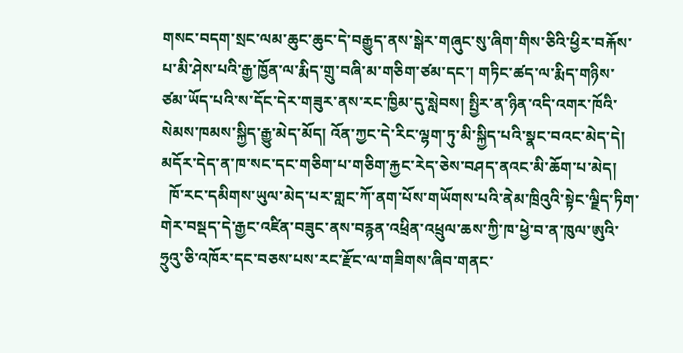གསང་བདག་སྲང་ལམ་ཆུང་ཆུང་དེ་བརྒྱུད་ནས་སྒེར་གཞུང་སུ་ཞིག་གིས་ཅིའི་ཕྱིར་བརྐོས་པ་མི་ཤེས་པའི་རྒྱ་ཁྱོན་ལ་རྨིད་གྲུ་བཞི་མ་གཅིག་ཙམ་དང་། གཏིང་ཚད་ལ་རྨིད་གཉིས་ཙམ་ཡོད་པའི་ས་དོང་དེར་གཟུར་ནས་རང་ཁྱིམ་དུ་སླེབས། སྤྱིར་ན་ཉིན་འདི་འགར་ཁོའི་སེམས་ཁམས་སྐྱིད་རྒྱུ་མེད་མོད། འོན་ཀྱང་དེ་རིང་ལྷག་ཏུ་མི་སྐྱིད་པའི་སྣང་བའང་མེད་དེ། མདོར་དེད་ན་ཁ་སང་དང་གཅིག་པ་གཅིག་རྐྱང་རེད་ཅེས་བཤད་ནའང་མི་ཆོག་པ་མེད།
  ཁོ་རང་དམིགས་ཡུལ་མེད་པར་གླང་ཀོ་ནག་པོས་གཡོགས་པའི་ནེམ་ཁྲིའུའི་སྟེང་ལྗིད་ཏིག་གེར་བསྡད་དེ་རྒྱང་འཛིན་བཟུང་ནས་བརྙན་འཕྲིན་འཕྲུལ་ཆས་ཀྱི་ཁ་ཕྱེ་བ་ན་ཁུལ་ཨུའི་ཧྲུའུ་ཅི་འཁོར་དང་བཅས་པས་རང་རྫོང་ལ་གཟིགས་ཞིབ་གནང་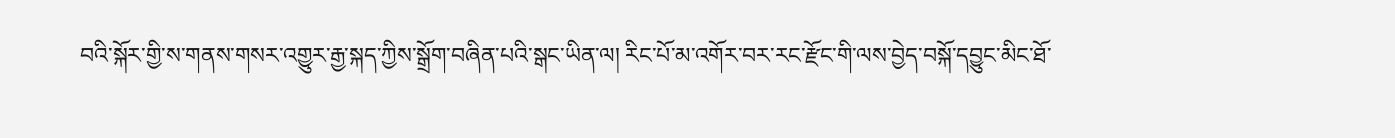བའི་སྐོར་གྱི་ས་གནས་གསར་འགྱུར་རྒྱ་སྐད་ཀྱིས་སྒྲོག་བཞིན་པའི་སྒང་ཡིན་ལ། རིང་པོ་མ་འགོར་བར་རང་རྫོང་གི་ལས་བྱེད་བསྐོ་དབྱུང་མིང་ཐོ་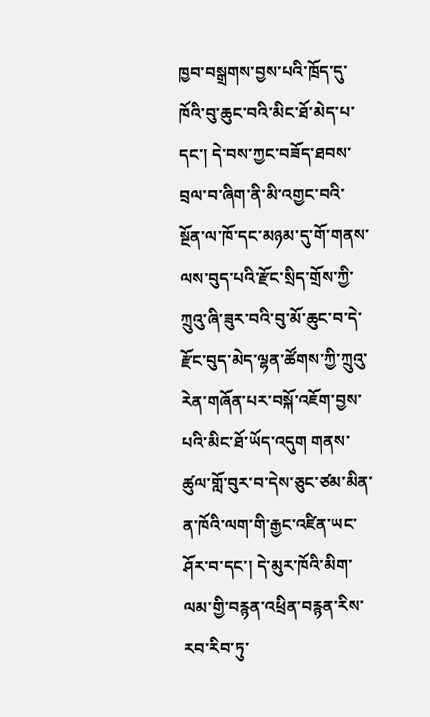ཁྱབ་བསྒྲགས་བྱས་པའི་ཁྲོད་དུ་ཁོའི་བུ་ཆུང་བའི་མིང་ཐོ་མེད་པ་དང་། དེ་བས་ཀྱང་བཟོད་ཐབས་བྲལ་བ་ཞིག་ནི་མི་འགྱང་བའི་སྔོན་ལ་ཁོ་དང་མཉམ་དུ་གོ་གནས་ལས་བུད་པའི་རྫོང་སྲིད་གྲོས་ཀྱི་ཀྲུའུ་ཞི་ཟུར་བའི་བུ་མོ་ཆུང་བ་དེ་རྫོང་བུད་མེད་ལྷན་ཚོགས་ཀྱི་ཀྲུའུ་རེན་གཞོན་པར་བསྐོ་འཇོག་བྱས་པའི་མིང་ཐོ་ཡོད་འདུག གནས་ཚུལ་གློ་བུར་བ་དེས་ཅུང་ཙམ་མིན་ན་ཁོའི་ལག་གི་རྒྱང་འཛིན་ཡང་ཤོར་བ་དང་། དེ་མུར་ཁོའི་མིག་ལམ་གྱི་བརྙན་འཕྲིན་བརྙན་རིས་རབ་རིབ་ཏུ་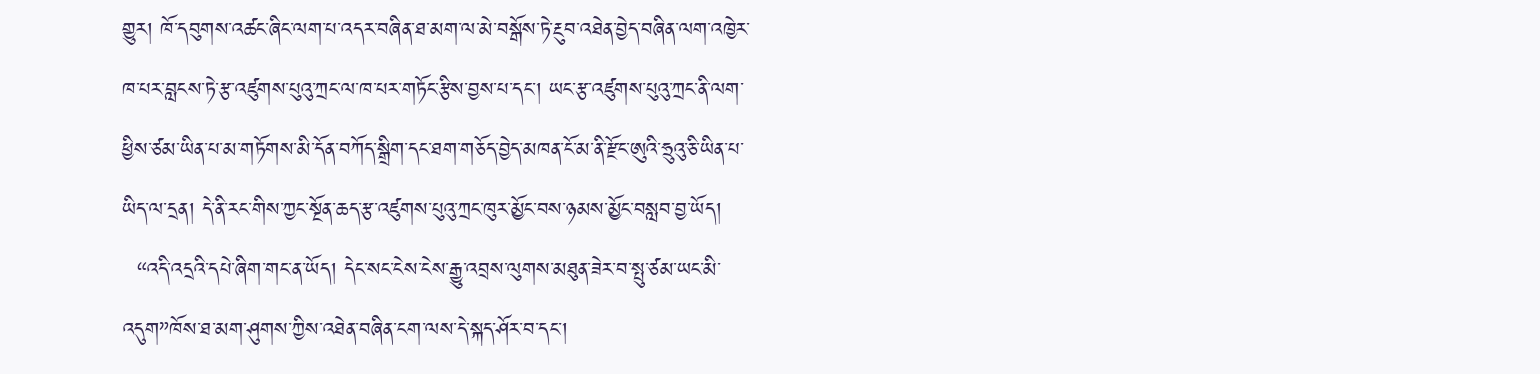གྱུར། ཁོ་དབུགས་འཚང་ཞིང་ལག་པ་འདར་བཞིན་ཐ་མག་ལ་མེ་བསྒོས་ཏེ་རྔུབ་འཐེན་བྱེད་བཞིན་ལག་འཁྱེར་ཁ་པར་བླངས་ཏེ་རྩ་འཛུགས་པུའུ་ཀྲང་ལ་ཁ་པར་གཏོང་རྩིས་བྱས་པ་དང་། ཡང་རྩ་འཛུགས་པུའུ་ཀྲང་ནི་ལག་ཕྱིས་ཙམ་ཡིན་པ་མ་གཏོགས་མི་དོན་བཀོད་སྒྲིག་དང་ཐག་གཅོད་བྱེད་མཁན་ངོ་མ་ནི་རྫོང་ཨུའི་ཧྲུའུ་ཅི་ཡིན་པ་ཡིད་ལ་དྲན། དེ་ནི་རང་གིས་ཀྱང་སྔོན་ཆད་རྩ་འཛུགས་པུའུ་ཀྲང་ཁུར་མྱོང་བས་ཉམས་མྱོང་བསླབ་བྱ་ཡོད།
  “འདི་འདྲའི་དཔེ་ཞིག་གང་ན་ཡོད། དེང་སང་ངེས་ངེས་རྒྱུ་འབྲས་ལུགས་མཐུན་ཟེར་བ་སྤུ་ཙམ་ཡང་མི་འདུག”ཁོས་ཐ་མག་ཤུགས་ཀྱིས་འཐེན་བཞིན་ངག་ལས་དེ་སྐད་ཤོར་བ་དང་།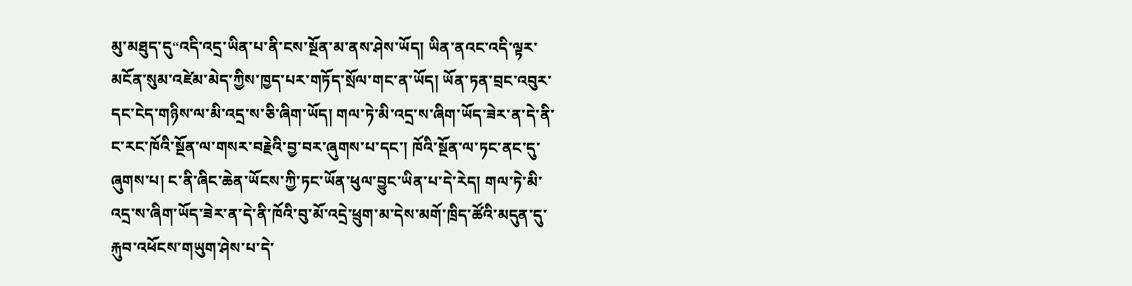མུ་མཐུད་དུ“འདི་འདྲ་ཡིན་པ་ནི་ངས་སྔོན་མ་ནས་ཤེས་ཡོད། ཡིན་ནའང་འདི་ལྟར་མངོན་སུམ་འཛེམ་མེད་ཀྱིས་ཁྱད་པར་གཏོད་སྲོལ་གང་ན་ཡོད། ཡོན་ཏན་བྲང་འབུར་དང་ངེད་གཉིས་ལ་མི་འདྲ་ས་ཅི་ཞིག་ཡོད། གལ་ཏེ་མི་འདྲ་ས་ཞིག་ཡོད་ཟེར་ན་དེ་ནི་ང་རང་ཁོའི་སྔོན་ལ་གསར་བརྗེའི་བྱ་བར་ཞུགས་པ་དང་། ཁོའི་སྔོན་ལ་ཏང་ནང་དུ་ཞུགས་པ། ང་ནི་ཞིང་ཆེན་ཡོངས་ཀྱི་ཏང་ཡོན་ཕུལ་བྱུང་ཡིན་པ་དེ་རེད། གལ་ཏེ་མི་འདྲ་ས་ཞིག་ཡོད་ཟེར་ན་དེ་ནི་ཁོའི་བུ་མོ་འདྲེ་ཕྲུག་མ་དེས་མགོ་ཁྲིད་ཚོའི་མདུན་དུ་རྐུབ་འཕོངས་གཡུག་ཤེས་པ་དེ་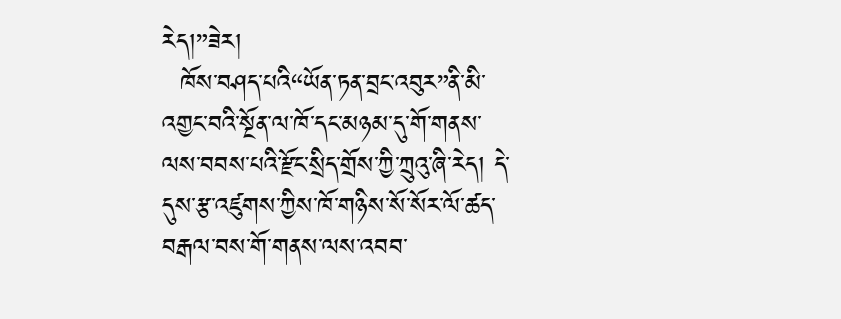རེད།”ཟེར།
  ཁོས་བཤད་པའི“ཡོན་ཏན་བྲང་འབུར”ནི་མི་འགྱང་བའི་སྔོན་ལ་ཁོ་དང་མཉམ་དུ་གོ་གནས་ལས་བབས་པའི་རྫོང་སྲིད་གྲོས་ཀྱི་ཀྲུའུ་ཞི་རེད། དེ་དུས་རྩ་འཛུགས་ཀྱིས་ཁོ་གཉིས་སོ་སོར་ལོ་ཚད་བརྒལ་བས་གོ་གནས་ལས་འབབ་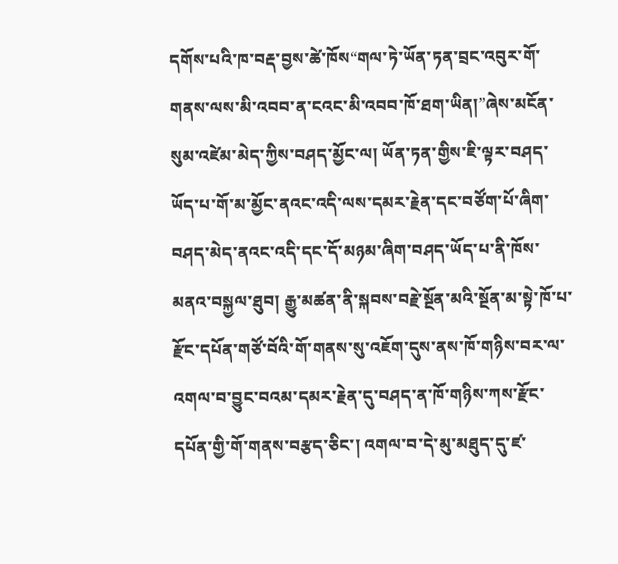དགོས་པའི་ཁ་བརྡ་བྱས་ཚེ་ཁོས“གལ་ཏེ་ཡོན་ཏན་བྲང་འབུར་གོ་གནས་ལས་མི་འབབ་ན་ངའང་མི་འབབ་ཁོ་ཐག་ཡིན།”ཞེས་མངོན་སུམ་འཛེམ་མེད་ཀྱིས་བཤད་མྱོང་ལ། ཡོན་ཏན་གྱིས་ཇི་ལྟར་བཤད་ཡོད་པ་གོ་མ་མྱོང་ནའང་འདི་ལས་དམར་རྗེན་དང་བཙོག་པོ་ཞིག་བཤད་མེད་ནའང་འདི་དང་དོ་མཉམ་ཞིག་བཤད་ཡོད་པ་ནི་ཁོས་མནའ་བསྐྱལ་ཐུབ། རྒྱུ་མཚན་ནི་སྐབས་བརྗེ་སྔོན་མའི་སྔོན་མ་སྟེ་ཁོ་པ་རྫོང་དཔོན་གཙོ་བོའི་གོ་གནས་སུ་འཇོག་དུས་ནས་ཁོ་གཉིས་བར་ལ་འགལ་བ་བྱུང་བའམ་དམར་རྗེན་དུ་བཤད་ན་ཁོ་གཉིས་ཀས་རྫོང་དཔོན་གྱི་གོ་གནས་བརྩད་ཅིང་། འགལ་བ་དེ་མུ་མཐུད་དུ་ཛ་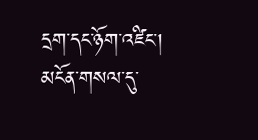དྲག་དང་ཉོག་འཛིང་། མངོན་གསལ་དུ་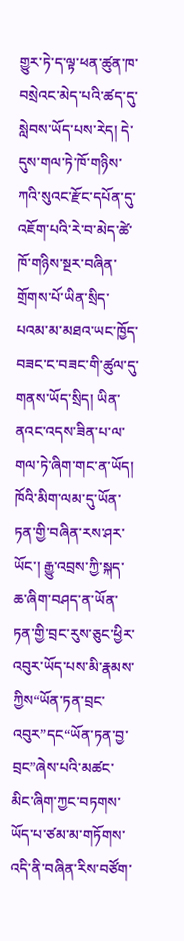གྱུར་ཏེ་ད་ལྟ་ཕན་ཚུན་ཁ་བསྲེའང་མེད་པའི་ཚད་དུ་སླེབས་ཡོད་པས་རེད། དེ་དུས་གལ་ཏེ་ཁོ་གཉིས་ཀའི་སུའང་རྫོང་དཔོན་དུ་འཇོག་པའི་རེ་བ་མེད་ཚེ་ཁོ་གཉིས་སྔར་བཞིན་གྲོགས་པོ་ཡིན་སྲིད་པའམ་མ་མཐའ་ཡང་ཁྱོད་བཟང་ང་བཟང་གི་ཚུལ་དུ་གནས་ཡོད་སྲིད། ཡིན་ནའང་འདས་ཟིན་པ་ལ་གལ་ཏེ་ཞིག་གང་ན་ཡོད། ཁོའི་མིག་ལམ་དུ་ཡོན་ཏན་གྱི་བཞིན་རས་ཤར་ཡོང་། རྒྱུ་འབྲས་ཀྱི་སྐད་ཆ་ཞིག་བཤད་ན་ཡོན་ཏན་གྱི་བྲང་རུས་ཅུང་ཕྱིར་འབུར་ཡོད་པས་མི་རྣམས་ཀྱིས“ཡོན་ཏན་བྲང་འབུར”དང“ཡོན་ཏན་བྱ་བྲང”ཞེས་པའི་མཚང་མིང་ཞིག་ཀྱང་བཏགས་ཡོད་པ་ཙམ་མ་གཏོགས་འདི་ནི་བཞིན་རིས་བཙོག་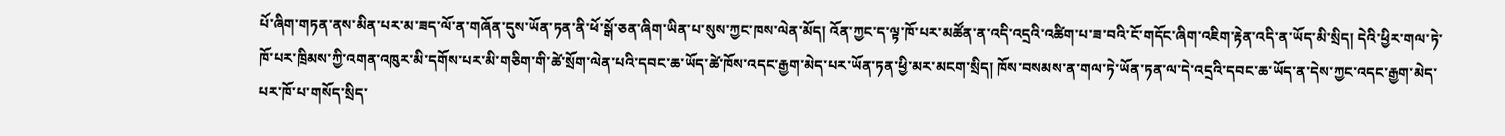པོ་ཞིག་གཏན་ནས་མིན་པར་མ་ཟད་ལོ་ན་གཞོན་དུས་ཡོན་ཏན་ནི་ཕོ་སྒོ་ཅན་ཞིག་ཡིན་པ་སུས་ཀྱང་ཁས་ལེན་མོད། འོན་ཀྱང་ད་ལྟ་ཁོ་པར་མཚོན་ན་འདི་འདྲའི་འཚིག་པ་ཟ་བའི་ངོ་གདོང་ཞིག་འཇིག་རྟེན་འདི་ན་ཡོད་མི་སྲིད། དེའི་ཕྱིར་གལ་ཏེ་ཁོ་པར་ཁྲིམས་ཀྱི་འགན་འཁུར་མི་དགོས་པར་མི་གཅིག་གི་ཚེ་སྲོག་ལེན་པའི་དབང་ཆ་ཡོད་ཚེ་ཁོས་འདང་རྒྱག་མེད་པར་ཡོན་ཏན་ཕྱི་མར་མངག་སྲིད། ཁོས་བསམས་ན་གལ་ཏེ་ཡོན་ཏན་ལ་དེ་འདྲའི་དབང་ཆ་ཡོད་ན་དེས་ཀྱང་འདང་རྒྱག་མེད་པར་ཁོ་པ་གསོད་སྲིད་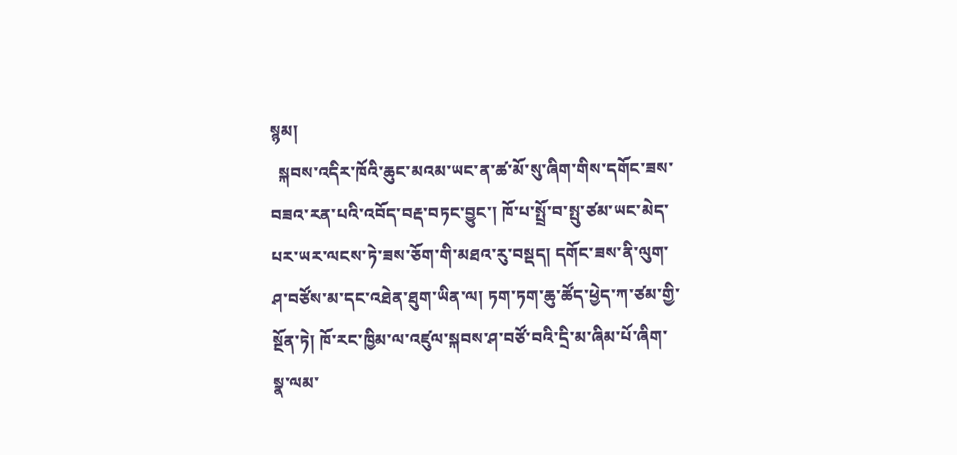སྙམ།
  སྐབས་འདིར་ཁོའི་ཆུང་མའམ་ཡང་ན་ཚ་མོ་སུ་ཞིག་གིས་དགོང་ཟས་བཟའ་རན་པའི་འབོད་བརྡ་བཏང་བྱུང་། ཁོ་པ་སྤྲོ་བ་སྤུ་ཙམ་ཡང་མེད་པར་ཡར་ལངས་ཏེ་ཟས་ཅོག་གི་མཐའ་རུ་བསྡད། དགོང་ཟས་ནི་ལུག་ཤ་བཙོས་མ་དང་འཐེན་ཐུག་ཡིན་ལ། ཏག་ཏག་ཆུ་ཚོད་ཕྱེད་ཀ་ཙམ་གྱི་སྔོན་ཏེ། ཁོ་རང་ཁྱིམ་ལ་འཛུལ་སྐབས་ཤ་བཙོ་བའི་དྲི་མ་ཞིམ་པོ་ཞིག་སྣ་ལམ་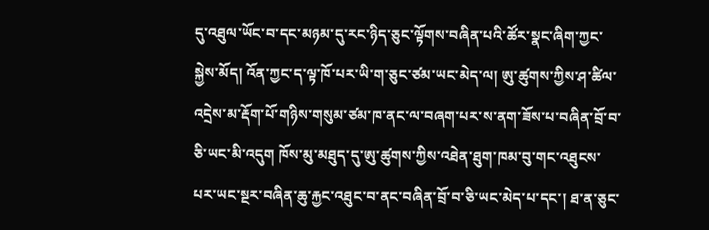དུ་འཐུལ་ཡོང་བ་དང་མཉམ་དུ་རང་ཉིད་ཅུང་ལྟོགས་བཞིན་པའི་ཚོར་སྣང་ཞིག་ཀྱང་སྐྱེས་མོད། འོན་ཀྱང་ད་ལྟ་ཁོ་པར་ཡི་ག་ཅུང་ཙམ་ཡང་མེད་ལ། ཨུ་ཚུགས་ཀྱིས་ཤ་ཚིལ་འདྲེས་མ་རྡོག་པོ་གཉིས་གསུམ་ཙམ་ཁ་ནང་ལ་བཞག་པར་ས་ནག་ཟོས་པ་བཞིན་བྲོ་བ་ཅི་ཡང་མི་འདུག ཁོས་མུ་མཐུད་དུ་ཨུ་ཚུགས་ཀྱིས་འཐེན་ཐུག་ཁམ་བུ་གང་འཐུངས་པར་ཡང་སྔར་བཞིན་ཆུ་རྐྱང་འཐུང་བ་ནང་བཞིན་བྲོ་བ་ཅི་ཡང་མེད་པ་དང་། ཐ་ན་ཅུང་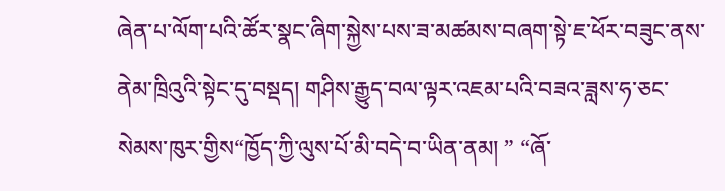ཞེན་པ་ལོག་པའི་ཚོར་སྣང་ཞིག་སྐྱེས་པས་ཟ་མཚམས་བཞག་སྟེ་ཇ་ཕོར་བཟུང་ནས་ནེམ་ཁྲིའུའི་སྟེང་དུ་བསྡད། གཤིས་རྒྱུད་བལ་ལྟར་འཇམ་པའི་བཟའ་ཟླས་ཧ་ཅང་སེམས་ཁུར་གྱིས“ཁྱོད་ཀྱི་ལུས་པོ་མི་བདེ་བ་ཡིན་ནམ། ” “ཞོ་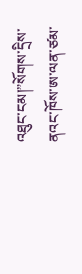འཐུང་ངམ།”སོགས་དྲིས་ནའང་ཁོས་ཨ་ལན་ཙམ་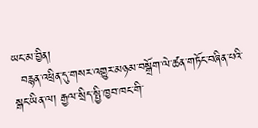ཡང་མ་བྱིན།
  བརྙན་འཕྲིན་དུ་གསར་འགྱུར་མཉམ་བསྒྲོག་ལེ་ཚན་གཏོང་བཞིན་པའི་སྒང་ཡིན་ལ། རྒྱལ་སྲིད་སྤྱི་ཁྱབ་ཁང་གི་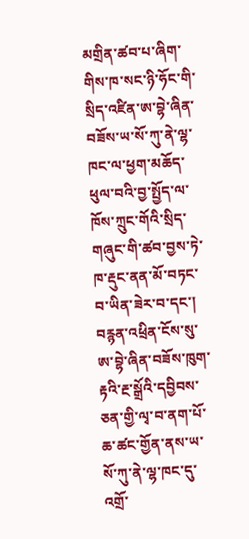མགྲིན་ཚབ་པ་ཞིག་གིས་ཁ་སང་ཉི་ཧོང་གི་སྲིད་འཛིན་ཨ་བྷེ་ཞིན་བཟོས་ཡ་སོ་ཀུ་ནེ་ལྷ་ཁང་ལ་ཕྱག་མཆོད་ཕུལ་བའི་བྱ་སྤྱོད་ལ་ཁོས་ཀྲུང་གོའི་སྲིད་གཞུང་གི་ཚབ་བྱས་ཏེ་ཁ་རྡུང་ནན་མོ་བཏང་བ་ཡིན་ཟེར་བ་དང་། བརྙན་འཕྲིན་ངོས་སུ་ཨ་བྷེ་ཞིན་བཟོས་ཁུག་རྟའི་རྔ་སྒྲོའི་དབྱིབས་ཅན་གྱི་ལྭ་བ་ནག་པོ་ཆ་ཚང་གྱོན་ནས་ཡ་སོ་ཀུ་ནེ་ལྷ་ཁང་དུ་འགྲོ་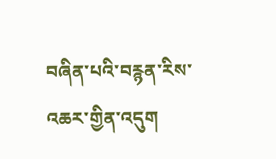བཞིན་པའི་བརྙན་རིས་འཆར་གྱིན་འདུག